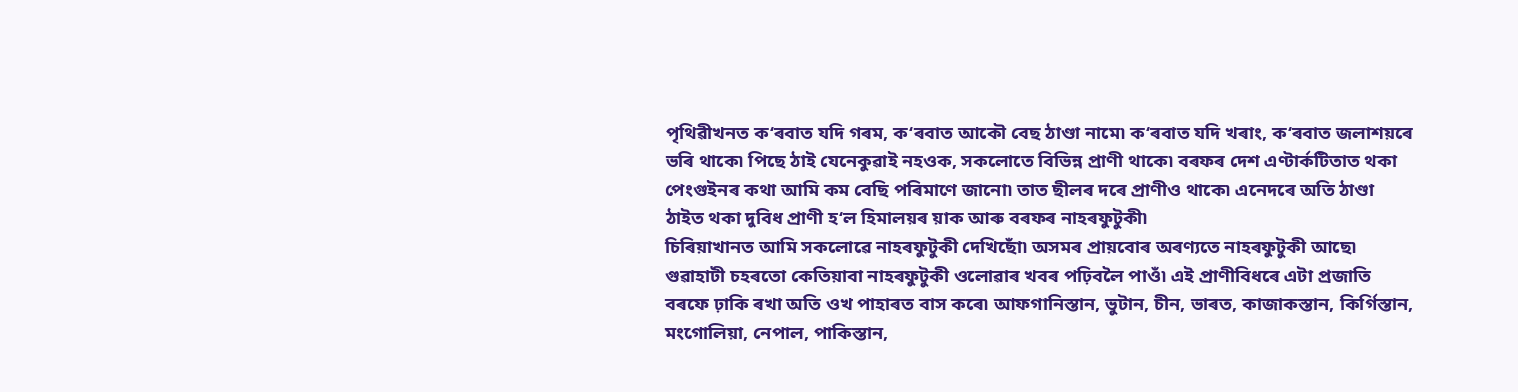পৃথিৱীখনত ক‘ৰবাত যদি গৰম, ক‘ৰবাত আকৌ বেছ ঠাণ্ডা নামে৷ ক‘ৰবাত যদি খৰাং, ক‘ৰবাত জলাশয়ৰে ভৰি থাকে৷ পিছে ঠাই যেনেকুৱাই নহওক, সকলোতে বিভিন্ন প্ৰাণী থাকে৷ বৰফৰ দেশ এণ্টাৰ্কটিতাত থকা পেংগুইনৰ কথা আমি কম বেছি পৰিমাণে জানো৷ তাত ছীলৰ দৰে প্ৰাণীও থাকে৷ এনেদৰে অতি ঠাণ্ডা ঠাইত থকা দুবিধ প্ৰাণী হ‘ল হিমালয়ৰ য়াক আৰু বৰফৰ নাহৰফুটুকী৷
চিৰিয়াখানত আমি সকলোৱে নাহৰফুটুকী দেখিছোঁ৷ অসমৰ প্ৰায়বোৰ অৰণ্যতে নাহৰফুটুকী আছে৷ গুৱাহাটী চহৰতো কেতিয়াবা নাহৰফুটুকী ওলোৱাৰ খবৰ পঢ়িবলৈ পাওঁ৷ এই প্ৰাণীবিধৰে এটা প্ৰজাতি বৰফে ঢ়াকি ৰখা অতি ওখ পাহাৰত বাস কৰে৷ আফগানিস্তান, ভুটান, চীন, ভাৰত, কাজাকস্তান, কিৰ্গিস্তান, মংগোলিয়া, নেপাল, পাকিস্তান,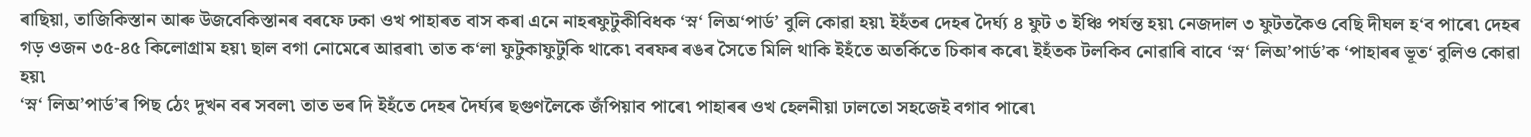ৰাছিয়া, তাজিকিস্তান আৰু উজবেকিস্তানৰ বৰফে ঢকা ওখ পাহাৰত বাস কৰা এনে নাহৰফুটুকীবিধক ‘স্ন‘ লিঅ‘পাৰ্ড’ বুলি কোৱা হয়৷ ইহঁতৰ দেহৰ দৈৰ্ঘ্য ৪ ফুট ৩ ইঞ্চি পৰ্যন্ত হয়৷ নেজদাল ৩ ফুটতকৈও বেছি দীঘল হ‘ব পাৰে৷ দেহৰ গড় ওজন ৩৫-৪৫ কিলোগ্ৰাম হয়৷ ছাল বগা নোমেৰে আৱৰা৷ তাত ক‘লা ফুটুকাফুটুকি থাকে৷ বৰফৰ ৰঙৰ সৈতে মিলি থাকি ইহঁতে অতৰ্কিতে চিকাৰ কৰে৷ ইহঁতক টলকিব নোৱাৰি বাবে ‘স্ন‘ লিঅ’পাৰ্ড’ক ‘পাহাৰৰ ভূত‘ বুলিও কোৱা হয়৷
‘স্ন‘ লিঅ’পাৰ্ড’ৰ পিছ ঠেং দুখন বৰ সবল৷ তাত ভৰ দি ইহঁতে দেহৰ দৈৰ্ঘ্যৰ ছগুণলৈকে জঁপিয়াব পাৰে৷ পাহাৰৰ ওখ হেলনীয়া ঢালতো সহজেই বগাব পাৰে৷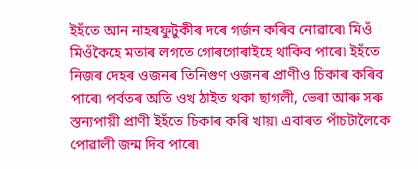ইহঁতে আন নাহৰফুটুকীৰ দৰে গৰ্জন কৰিব নোৱাৰে৷ মিওঁ মিওঁকৈহে মতাৰ লগতে গোৰগোৰাইহে থাকিব পাৰে৷ ইহঁতে নিজৰ দেহৰ ওজনৰ তিনিগুণ ওজনৰ প্ৰাণীও চিকাৰ কৰিব পাৰে৷ পৰ্বতৰ অতি ওখ ঠাইত থকা ছাগলী, ভেৰা আৰু সৰু স্তন্যপায়ী প্ৰাণী ইহঁতে চিকাৰ কৰি খায়৷ এবাৰত পাঁচটালৈকে পোৱালী জন্ম দিব পাৰে৷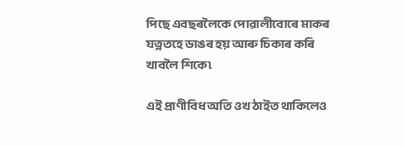পিছে এবছৰলৈকে পোৱালীবোৰে মাকৰ যত্নতহে ডাঙৰ হয় আৰু চিকাৰ কৰি খাবলৈ শিকে৷

এই প্ৰাণীবিধ অতি ওখ ঠাইত থাকিলেও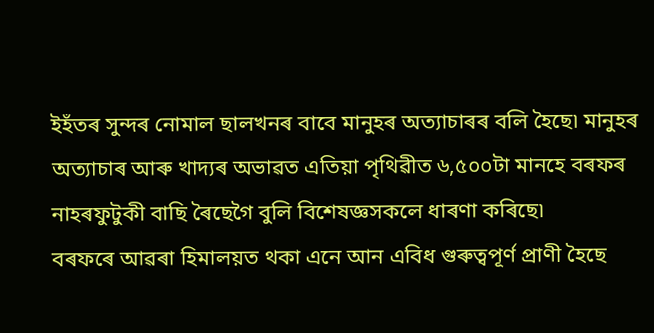ইহঁতৰ সুন্দৰ নোমাল ছালখনৰ বাবে মানুহৰ অত্যাচাৰৰ বলি হৈছে৷ মানুহৰ অত্যাচাৰ আৰু খাদ্যৰ অভাৱত এতিয়া পৃথিৱীত ৬,৫০০টা মানহে বৰফৰ নাহৰফুটুকী বাছি ৰৈছেগৈ বুলি বিশেষজ্ঞসকলে ধাৰণা কৰিছে৷
বৰফৰে আৱৰা হিমালয়ত থকা এনে আন এবিধ গুৰুত্বপূৰ্ণ প্ৰাণী হৈছে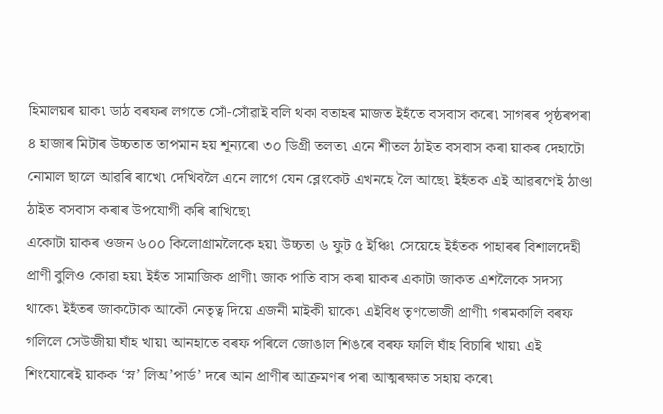হিমালয়ৰ য়াক৷ ডাঠ বৰফৰ লগতে সোঁ-সোঁৱাই বলি থকা বতাহৰ মাজত ইহঁতে বসবাস কৰে৷ সাগৰৰ পৃষ্ঠৰপৰা ৪ হাজাৰ মিটাৰ উচ্চতাত তাপমান হয় শূন্যৰো ৩০ ডিগ্ৰী তলত৷ এনে শীতল ঠাইত বসবাস কৰা য়াকৰ দেহাটো নোমাল ছালে আৱৰি ৰাখে৷ দেখিবলৈ এনে লাগে যেন ব্লেংকেট এখনহে লৈ আছে৷ ইহঁতক এই আৱৰণেই ঠাণ্ডা ঠাইত বসবাস কৰাৰ উপযোগী কৰি ৰাখিছে৷
একোটা য়াকৰ ওজন ৬০০ কিলোগ্ৰামলৈকে হয়৷ উচ্চতা ৬ ফুট ৫ ইঞ্চি৷ সেয়েহে ইহঁতক পাহাৰৰ বিশালদেহী প্ৰাণী বুলিও কোৱা হয়৷ ইহঁত সামাজিক প্ৰাণী৷ জাক পাতি বাস কৰা য়াকৰ একাটা জাকত এশলৈকে সদস্য থাকে৷ ইহঁতৰ জাকটোক আকৌ নেতৃত্ব দিয়ে এজনী মাইকী য়াকে৷ এইবিধ তৃণভোজী প্ৰাণী৷ গৰমকালি বৰফ গলিলে সেউজীয়া ঘাঁহ খায়৷ আনহাতে বৰফ পৰিলে জোঙাল শিঙৰে বৰফ ফালি ঘাঁহ বিচাৰি খায়৷ এই শিংযোৰেই য়াকক ‘স্ন’ লিঅ’পাৰ্ড’ দৰে আন প্ৰাণীৰ আক্ৰমণৰ পৰা আত্মৰক্ষাত সহায় কৰে৷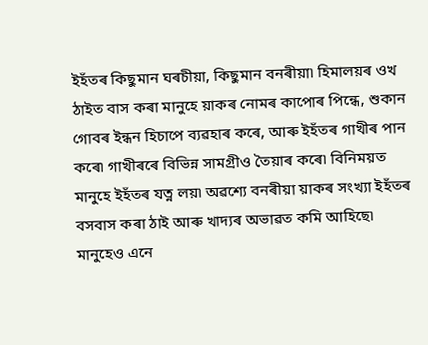ইহঁতৰ কিছুমান ঘৰচীয়া, কিছুমান বনৰীয়া৷ হিমালয়ৰ ওখ ঠাইত বাস কৰা মানুহে য়াকৰ নোমৰ কাপোৰ পিন্ধে, শুকান গোবৰ ইন্ধন হিচাপে ব্যৱহাৰ কৰে, আৰু ইহঁতৰ গাখীৰ পান কৰে৷ গাখীৰৰে বিভিন্ন সামগ্ৰীও তৈয়াৰ কৰে৷ বিনিময়ত মানুহে ইহঁতৰ যত্ন লয়৷ অৱশ্যে বনৰীয়া য়াকৰ সংখ্যা ইহঁতৰ বসবাস কৰা ঠাই আৰু খাদ্যৰ অভাৱত কমি আহিছে৷ মানুহেও এনে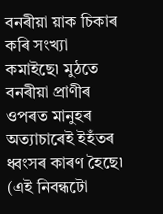বনৰীয়া য়াক চিকাৰ কৰি সংখ্যা কমাইছে৷ মুঠতে বনৰীয়া প্ৰাণীৰ ওপৰত মানুহৰ অত্যাচাৰেই ইহঁতৰ ধ্বংসৰ কাৰণ হৈছে৷
(এই নিবন্ধটো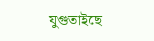যুগুতাইছে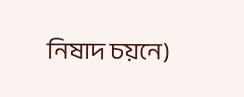নিষাদ চয়নে)